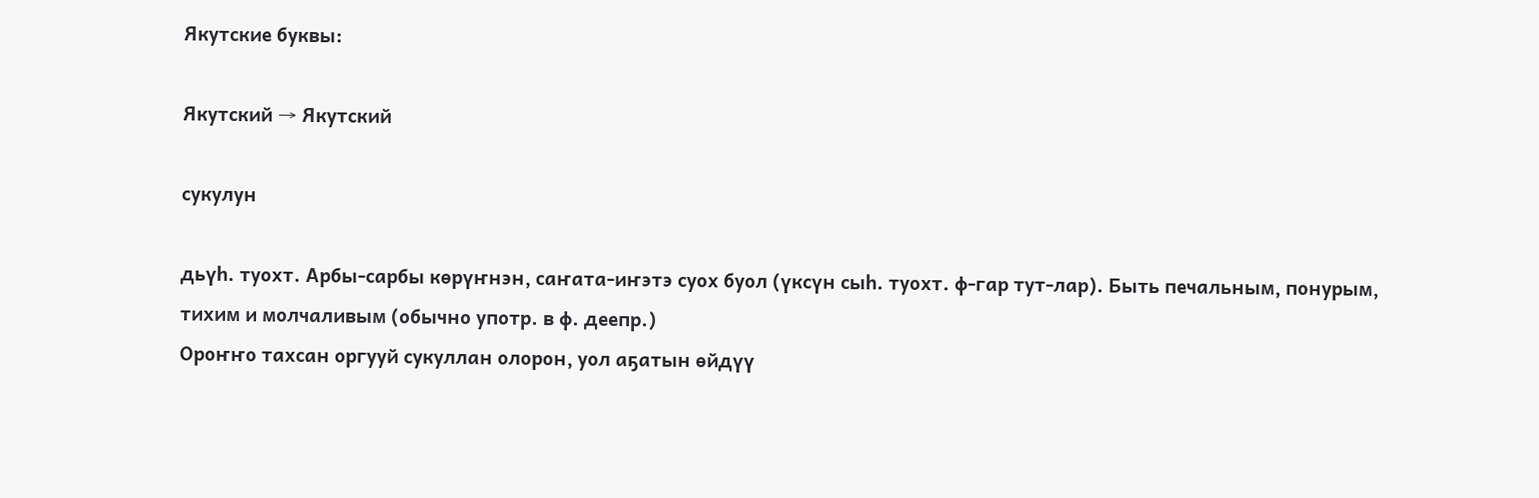Якутские буквы:

Якутский → Якутский

сукулун

дьүһ. туохт. Арбы-сарбы көрүҥнэн, саҥата-иҥэтэ суох буол (үксүн сыһ. туохт. ф-гар тут-лар). Быть печальным, понурым, тихим и молчаливым (обычно употр. в ф. деепр.)
Ороҥҥо тахсан оргууй сукуллан олорон, уол аҕатын өйдүү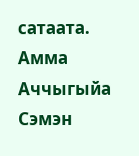сатаата. Амма Аччыгыйа
Сэмэн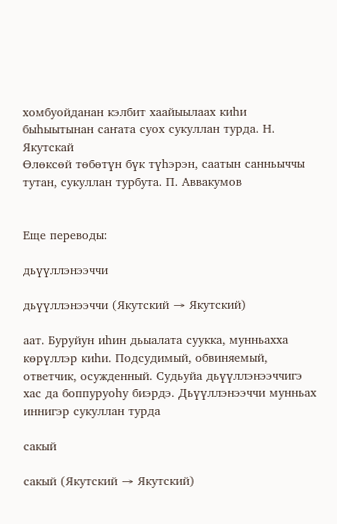хомбуойданан кэлбит хаайыылаах киһи быһыытынан саҥата суох сукуллан турда. Н. Якутскай
Өлөксөй төбөтүн бүк түһэрэн, саатын санньыччы тутан, сукуллан турбута. П. Аввакумов


Еще переводы:

дьүүллэнээччи

дьүүллэнээччи (Якутский → Якутский)

аат. Буруйун иһин дьыалата суукка, мунньахха көрүллэр киһи. Подсудимый, обвиняемый, ответчик, осужденный. Судьуйа дьүүллэнээччигэ хас да боппуруоһу биэрдэ. Дьүүллэнээччи мунньах иннигэр сукуллан турда

сакый

сакый (Якутский → Якутский)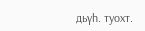дьүһ. туохт.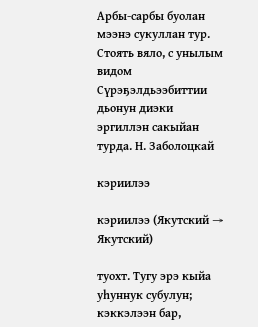Арбы-сарбы буолан мээнэ сукуллан тур. Стоять вяло, с унылым видом
Сүрэҕэлдьээбиттии дьонун диэки эргиллэн сакыйан турда. Н. Заболоцкай

кэриилээ

кэриилээ (Якутский → Якутский)

туохт. Тугу эрэ кыйа уһуннук субулун; кэккэлээн бар,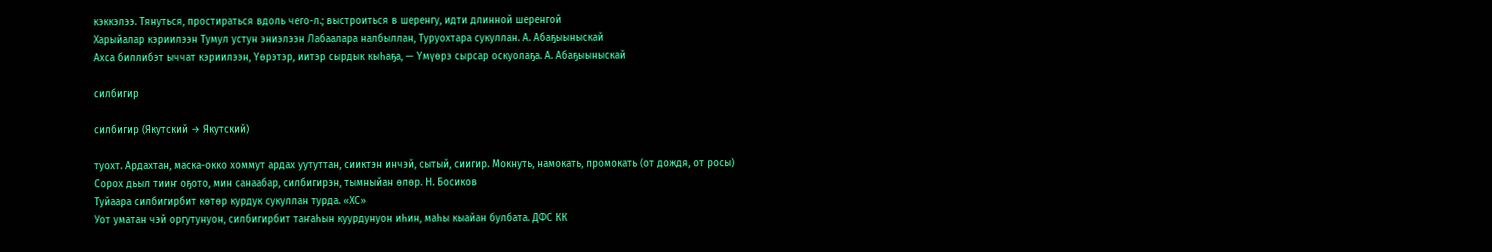кэккэлээ. Тянуться, простираться вдоль чего-л.; выстроиться в шеренгу, идти длинной шеренгой
Харыйалар кэриилээн Тумул устун эниэлээн Лабаалара налбыллан, Туруохтара сукуллан. А. Абаҕыыныскай
Ахса биллибэт ыччат кэриилээн, Үөрэтэр, иитэр сырдык кыһаҕа, — Үмүөрэ сырсар оскуолаҕа. А. Абаҕыыныскай

силбигир

силбигир (Якутский → Якутский)

туохт. Ардахтан, маска-окко хоммут ардах уутуттан, сииктэн инчэй, сытый, сиигир. Мокнуть, намокать, промокать (от дождя, от росы)
Сорох дьыл тииҥ оҕото, мин санаабар, силбигирэн, тымныйан өлөр. Н. Босиков
Туйаара силбигирбит көтөр курдук сукуллан турда. «ХС»
Уот уматан чэй оргутунуон, силбигирбит таҥаһын куурдунуон иһин, маһы кыайан булбата. ДФС КК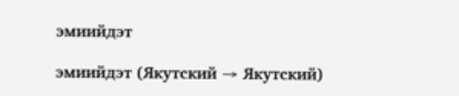эмиийдэт

эмиийдэт (Якутский → Якутский)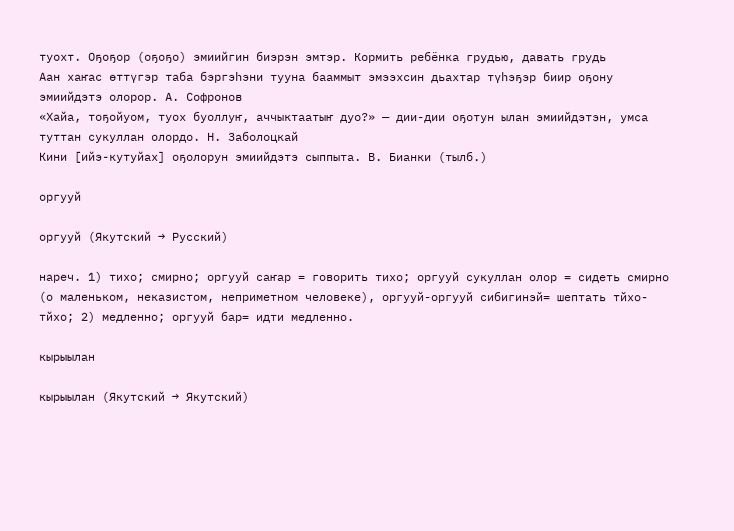туохт. Оҕоҕор (оҕоҕо) эмиийгин биэрэн эмтэр. Кормить ребёнка грудью, давать грудь
Аан хаҥас өттүгэр таба бэргэһэни тууна бааммыт эмээхсин дьахтар түһэҕэр биир оҕону эмиийдэтэ олорор. А. Софронов
«Хайа, тоҕойуом, туох буоллуҥ, аччыктаатыҥ дуо?» — дии-дии оҕотун ылан эмиийдэтэн, умса туттан сукуллан олордо. Н. Заболоцкай
Кини [ийэ-кутуйах] оҕолорун эмиийдэтэ сыппыта. В. Бианки (тылб.)

оргууй

оргууй (Якутский → Русский)

нареч. 1) тихо; смирно; оргууй саҥар = говорить тихо; оргууй сукуллан олор = сидеть смирно (о маленьком, неказистом, неприметном человеке), оргууй-оргууй сибигинэй= шептать тйхо-тйхо; 2) медленно; оргууй бар= идти медленно.

кырыылан

кырыылан (Якутский → Якутский)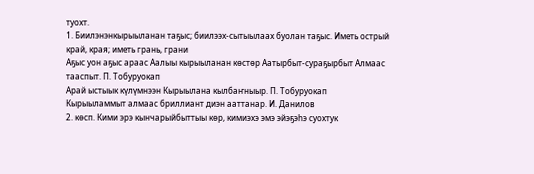туохт.
1. Биилэнэнкырыыланан таҕыс; биилээх-сытыылаах буолан таҕыс. Иметь острый край, края; иметь грань, грани
Аҕыс уон аҕыс араас Аалыы кырыыланан көстөр Аатырбыт-сураҕырбыт Алмаас тааспыт. П. Тобуруокап
Арай ыстыык күлүмнээн Кырыылана кылбаҥныыр. П. Тобуруокап
Кырыыламмыт алмаас бриллиант диэн ааттанар. И. Данилов
2. көсп. Кими эрэ кынчарыйбыттыы көр, кимиэхэ эмэ эйэҕэһэ суохтук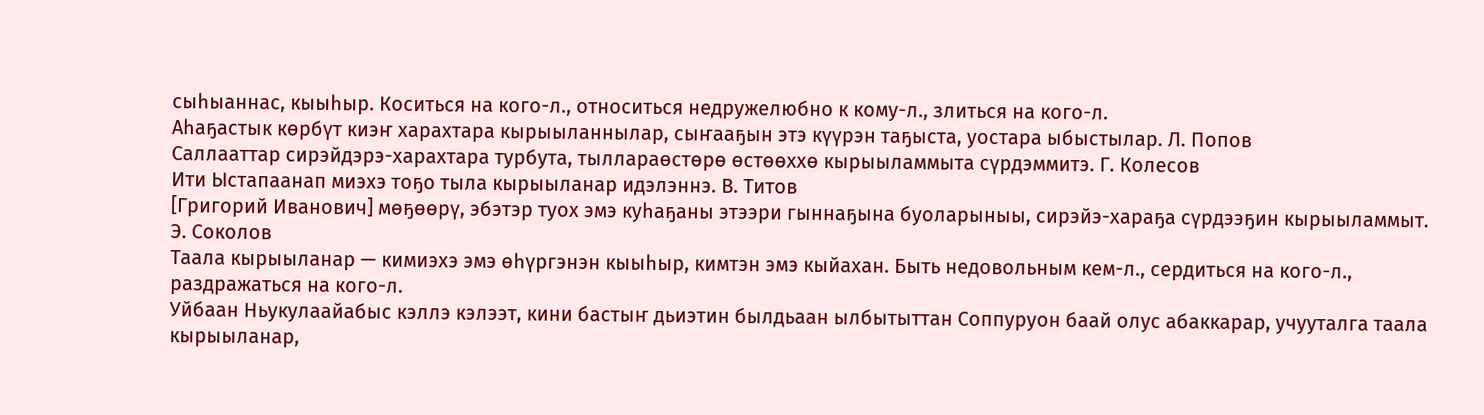сыһыаннас, кыыһыр. Коситься на кого-л., относиться недружелюбно к кому-л., злиться на кого-л.
Аһаҕастык көрбүт киэҥ харахтара кырыыланнылар, сыҥааҕын этэ күүрэн таҕыста, уостара ыбыстылар. Л. Попов
Саллааттар сирэйдэрэ-харахтара турбута, тыллараөстөрө өстөөххө кырыыламмыта сүрдэммитэ. Г. Колесов
Ити Ыстапаанап миэхэ тоҕо тыла кырыыланар идэлэннэ. В. Титов
[Григорий Иванович] мөҕөөрү, эбэтэр туох эмэ куһаҕаны этээри гыннаҕына буоларыныы, сирэйэ-хараҕа сүрдээҕин кырыыламмыт. Э. Соколов
Таала кырыыланар — кимиэхэ эмэ өһүргэнэн кыыһыр, кимтэн эмэ кыйахан. Быть недовольным кем-л., сердиться на кого-л., раздражаться на кого-л.
Уйбаан Ньукулаайабыс кэллэ кэлээт, кини бастыҥ дьиэтин былдьаан ылбытыттан Соппуруон баай олус абаккарар, учууталга таала кырыыланар,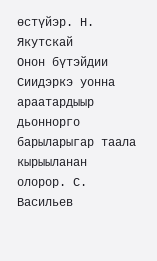өстүйэр. Н. Якутскай
Онон бүтэйдии Сиидэркэ уонна араатардыыр дьоннорго барыларыгар таала кырыыланан олорор. С. Васильев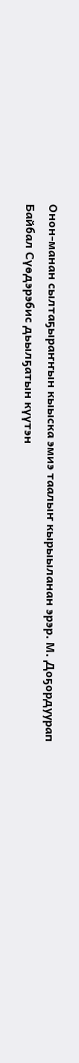Онон-манан сылтаҕыраҥҥын кыыска эмиэ таалыҥ кырыыланан эрэр. М. Доҕордуурап
Байбал Сүөдэрэбис дьылҕатын күүтэн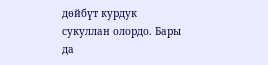дөйбүт курдук сукуллан олордо. Бары да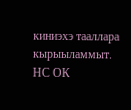киниэхэ тааллара кырыыламмыт. НС ОК